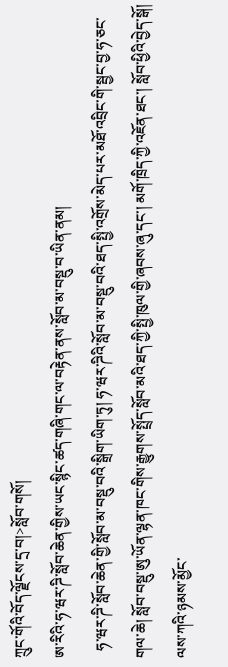ཀྲུང་གོའི་བོད་ལྗོངས་དྲ་བ།>སློབ་གསོ།
ཨ་རིའི་ཧ་ཝར་ཌི་སློབ་ཆེན་གྱིས་ཡང་སྙིང་ཚད་གཞི་གང་ལ་བརྟེན་ནས་སློབ་མ་བསྡུ་བ་ཡིན་ནམ།
  ཧ་ཝར་ཌི་སློབ་ཆེན་གྱི་སློབ་མ་བསྡུ་བའི་སྒྲིག་ཡིག་ཏུ། ཧ་ཝར་ཌིའི་སློབ་མ་བསྡུ་བའི་ཐད་སྤྱི་འགྲོས་མེད་པར་མཐོ་འབྲིང་གི་སྦྱང་བྱ་ཧ་ཅང་གལ་ཆེ། སློབ་བསྡུ་ཨུ་ཡོན་ལྷན་ཁང་གིས་རྒྱུགས་སྤྲོད་སློབ་མའི་ཐད་ཀྱི་སྤྱི་ཁུལ་གྱི་ཞབས་ཞུ་དང་། མགོ་ཁྲིད་ཀྱི་འཇོན་ཐང་། སློབ་ཕྱིའི་བྱེད་སྒོ། ལས་ཀའི་ཉམས་མྱོང་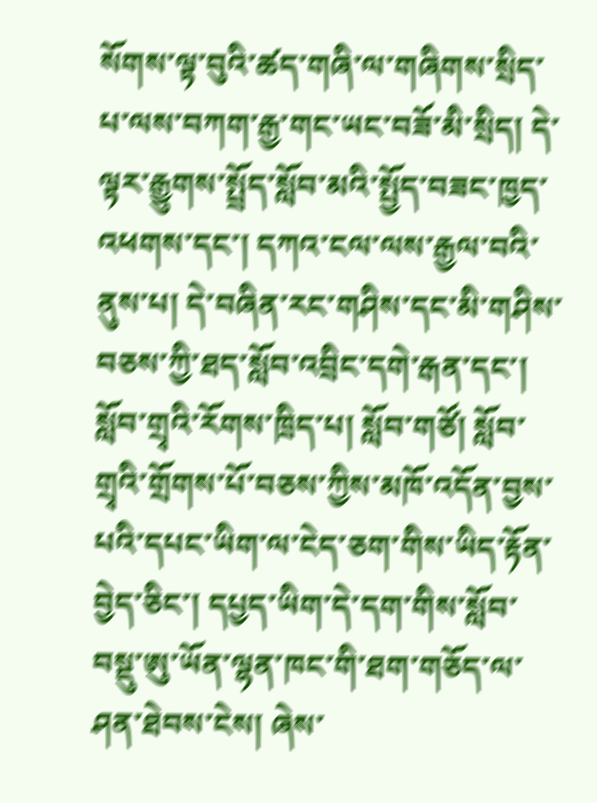སོགས་ལྟ་བུའི་ཚད་གཞི་ལ་གཞིགས་སྲིད་པ་ལས་བཀག་རྒྱ་གང་ཡང་བཟོ་མི་སྲིད། དེ་ལྟར་རྒྱུགས་སྤྲོད་སློབ་མའི་སྤྱོད་བཟང་ཁྱད་འཕགས་དང་། དཀའ་ངལ་ལས་རྒྱལ་བའི་ནུས་པ། དེ་བཞིན་རང་གཤིས་དང་མི་གཤིས་བཅས་ཀྱི་ཐད་སློབ་འབྲིང་དགེ་རྒན་དང་། སློབ་གྲྭའི་རོགས་ཁྲིད་པ། སློབ་གཙོ། སློབ་གྲྭའི་གྲོགས་པོ་བཅས་ཀྱིས་མཁོ་འདོན་བྱས་པའི་དཔང་ཡིག་ལ་ངེད་ཅག་གིས་ཡིད་རྟོན་བྱེད་ཅིང་། དཔྱད་ཡིག་དེ་དག་གིས་སློབ་བསྡུ་ཨུ་ཡོན་ལྷན་ཁང་གི་ཐག་གཅོད་ལ་ཤན་ཐེབས་ངེས། ཞེས་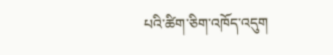པའི་ཚིག་ཅིག་འཁོད་འདུག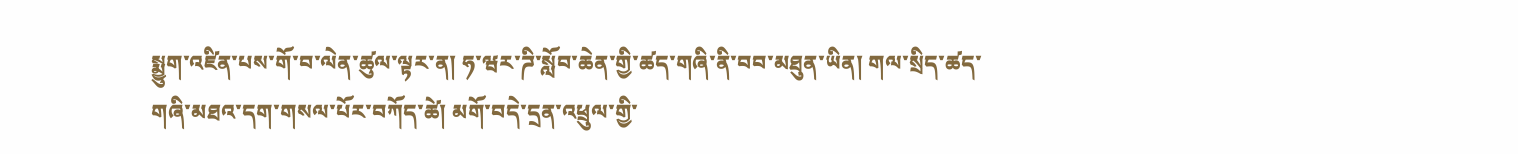སྨྱུག་འཛིན་པས་གོ་བ་ལེན་ཚུལ་ལྟར་ན། ཧ་ཝར་ཌི་སློབ་ཆེན་གྱི་ཚད་གཞི་ནི་བབ་མཐུན་ཡིན། གལ་སྲིད་ཚད་གཞི་མཐའ་དག་གསལ་པོར་བཀོད་ཚེ། མགོ་བདེ་དྲན་འཕྲུལ་གྱི་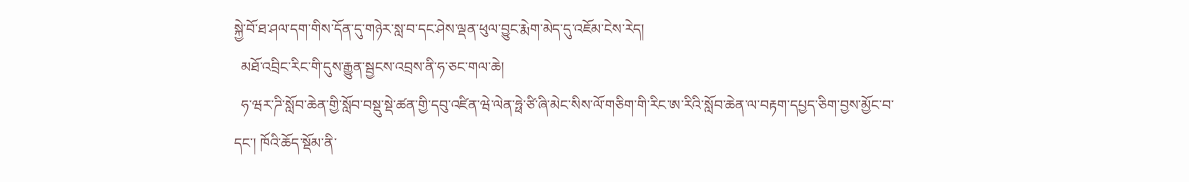སྐྱེ་བོ་ཐ་ཤལ་དག་གིས་དོན་དུ་གཉེར་སླ་བ་དང་ཤེས་ལྡན་ཕུལ་བྱུང་རྨེག་མེད་དུ་འཇོམ་ངེས་རེད།
  མཐོ་འབྲིང་རིང་གི་དུས་རྒྱུན་སྦྱངས་འབྲས་ནི་ཧ་ཅང་གལ་ཆེ།
  ཧ་ཝར་ཌི་སློབ་ཆེན་གྱི་སློབ་བསྡུ་སྡེ་ཚན་གྱི་དབུ་འཛིན་ཝེ་ལེན་ཧྥེ་ཙི་ཞི་མེང་སིས་ལོ་གཅིག་གི་རིང་ཨ་རིའི་སློབ་ཆེན་ལ་བརྟག་དཔྱད་ཅིག་བྱས་མྱོང་བ་དང་། ཁོའི་ཆོད་སྡོམ་ནི་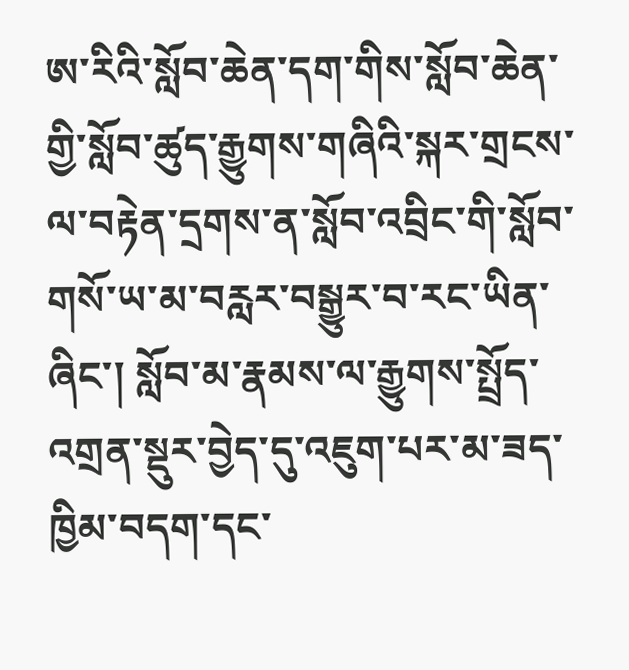ཨ་རིའི་སློབ་ཆེན་དག་གིས་སློབ་ཆེན་གྱི་སློབ་ཚུད་རྒྱུགས་གཞིའི་སྐར་གྲངས་ལ་བརྟེན་དྲགས་ན་སློབ་འབྲིང་གི་སློབ་གསོ་ཡ་མ་བརླར་བསྒྱུར་བ་རང་ཡིན་ཞིང་། སློབ་མ་རྣམས་ལ་རྒྱུགས་སྤྲོད་འགྲན་སྡུར་བྱེད་དུ་འཇུག་པར་མ་ཟད་ཁྱིམ་བདག་དང་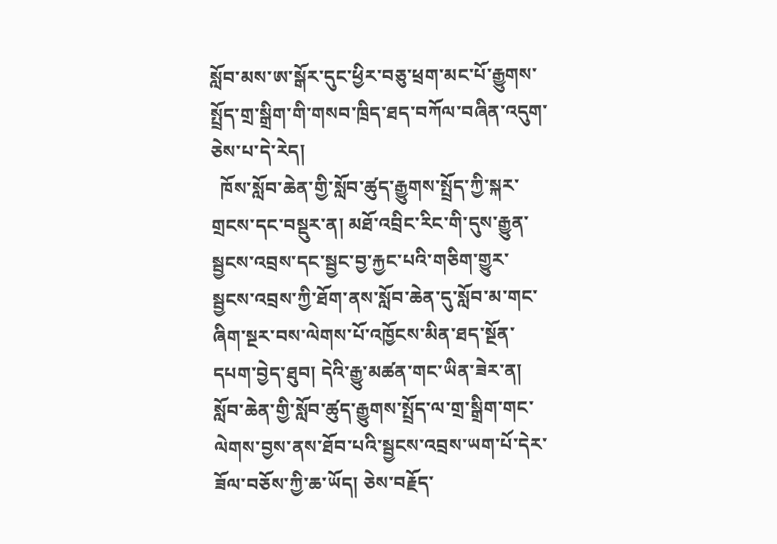སློབ་མས་ཨ་སྒོར་དུང་ཕྱིར་བཅུ་ཕྲག་མང་པོ་རྒྱུགས་སྤྲོད་གྲ་སྒྲིག་གི་གསབ་ཁྲིད་ཐད་བཀོལ་བཞིན་འདུག་ཅེས་པ་དེ་རེད།
  ཁོས་སློབ་ཆེན་གྱི་སློབ་ཚུད་རྒྱུགས་སྤྲོད་ཀྱི་སྐར་གྲངས་དང་བསྡུར་ན། མཐོ་འབྲིང་རིང་གི་དུས་རྒྱུན་སྦྱངས་འབྲས་དང་སྦྱང་བྱ་རྐྱང་པའི་གཅིག་གྱུར་སྦྱངས་འབྲས་ཀྱི་ཐོག་ནས་སློབ་ཆེན་དུ་སློབ་མ་གང་ཞིག་སྔར་བས་ལེགས་པོ་འཁྱོངས་མིན་ཐད་སྔོན་དཔག་བྱེད་ཐུབ། དེའི་རྒྱུ་མཚན་གང་ཡིན་ཟེར་ན། སློབ་ཆེན་གྱི་སློབ་ཚུད་རྒྱུགས་སྤྲོད་ལ་གྲ་སྒྲིག་གང་ལེགས་བྱས་ནས་ཐོབ་པའི་སྦྱངས་འབྲས་ཡག་པོ་དེར་ཟོལ་བཅོས་ཀྱི་ཆ་ཡོད། ཅེས་བརྗོད་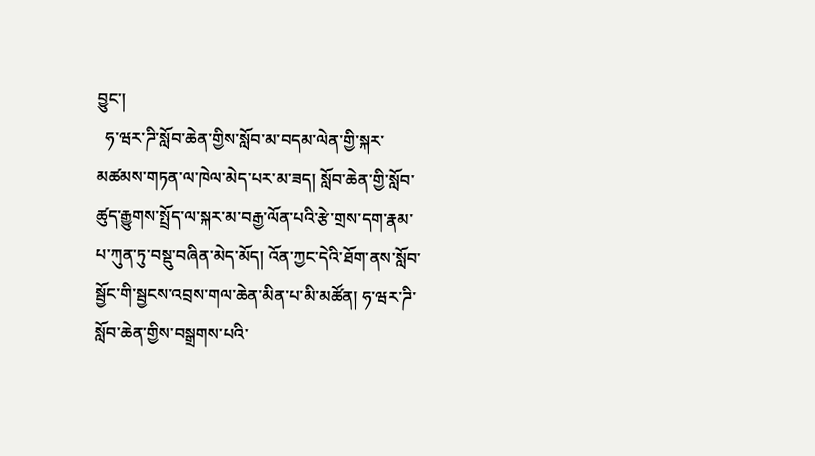བྱུང་།
  ཧ་ཝར་ཌི་སློབ་ཆེན་གྱིས་སློབ་མ་བདམ་ལེན་གྱི་སྐར་མཚམས་གཏན་ལ་ཁེལ་མེད་པར་མ་ཟད། སློབ་ཆེན་གྱི་སློབ་ཚུད་རྒྱུགས་སྤྲོད་ལ་སྐར་མ་བརྒྱ་ལོན་པའི་རྩེ་གྲས་དག་རྣམ་པ་ཀུན་ཏུ་བསྡུ་བཞིན་མེད་མོད། འོན་ཀྱང་དེའི་ཐོག་ནས་སློབ་སྦྱོང་གི་སྦྱངས་འབྲས་གལ་ཆེན་མིན་པ་མི་མཚོན། ཧ་ཝར་ཌི་སློབ་ཆེན་གྱིས་བསྒྲགས་པའི་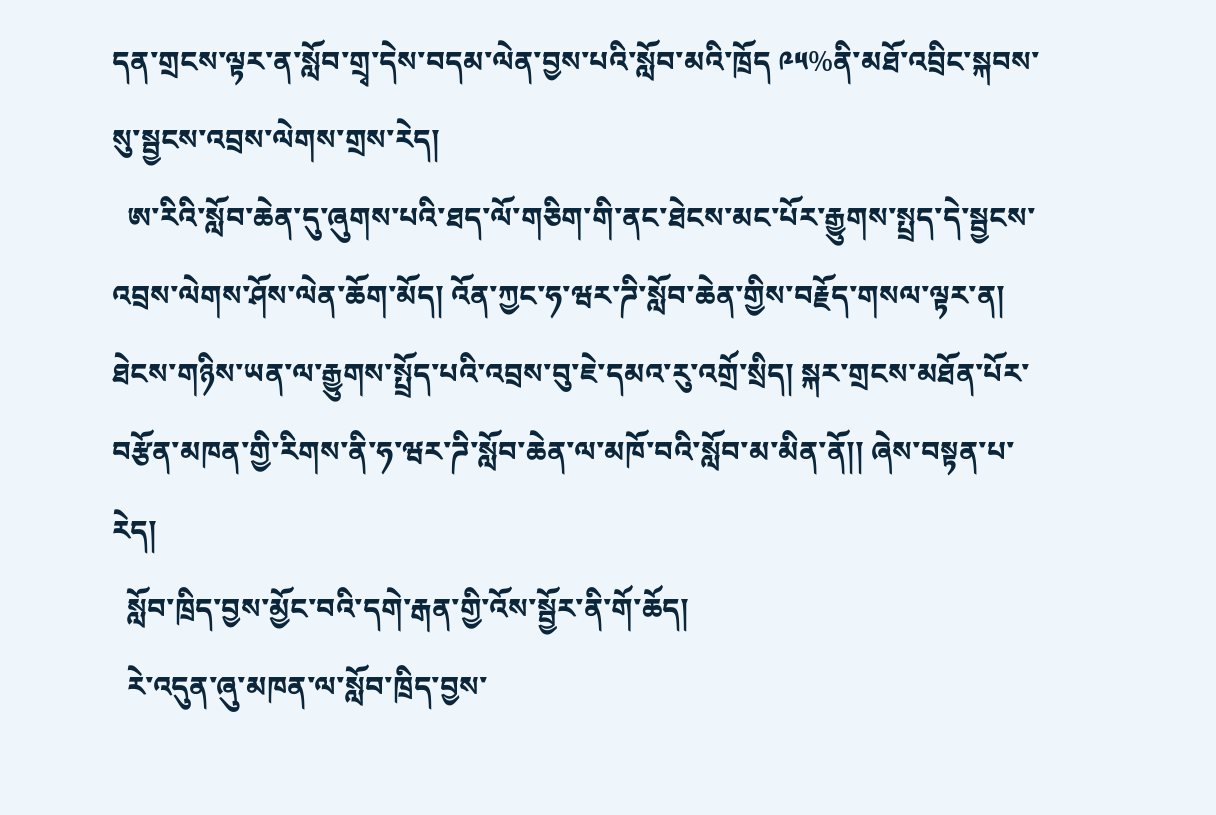དན་གྲངས་ལྟར་ན་སློབ་གྲྭ་དེས་བདམ་ལེན་བྱས་པའི་སློབ་མའི་ཁྲོད ༩༥%ནི་མཐོ་འབྲིང་སྐབས་སུ་སྦྱངས་འབྲས་ལེགས་གྲས་རེད།
  ཨ་རིའི་སློབ་ཆེན་དུ་ཞུགས་པའི་ཐད་ལོ་གཅིག་གི་ནང་ཐེངས་མང་པོར་རྒྱུགས་སྤྲད་དེ་སྦྱངས་འབྲས་ལེགས་ཤོས་ལེན་ཆོག་མོད། འོན་ཀྱང་ཧ་ཝར་ཌི་སློབ་ཆེན་གྱིས་བརྗོད་གསལ་ལྟར་ན། ཐེངས་གཉིས་ཡན་ལ་རྒྱུགས་སྤྲོད་པའི་འབྲས་བུ་ཇེ་དམའ་རུ་འགྲོ་སྲིད། སྐར་གྲངས་མཐོན་པོར་བརྩོན་མཁན་གྱི་རིགས་ནི་ཧ་ཝར་ཌི་སློབ་ཆེན་ལ་མཁོ་བའི་སློབ་མ་མིན་ནོ།། ཞེས་བསྟན་པ་རེད།
  སློབ་ཁྲིད་བྱས་མྱོང་བའི་དགེ་རྒན་གྱི་འོས་སྦྱོར་ནི་གོ་ཆོད།
  རེ་འདུན་ཞུ་མཁན་ལ་སློབ་ཁྲིད་བྱས་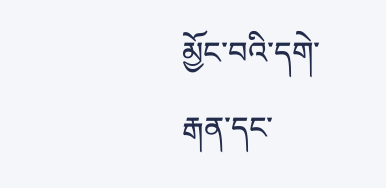མྱོང་བའི་དགེ་རྒན་དང་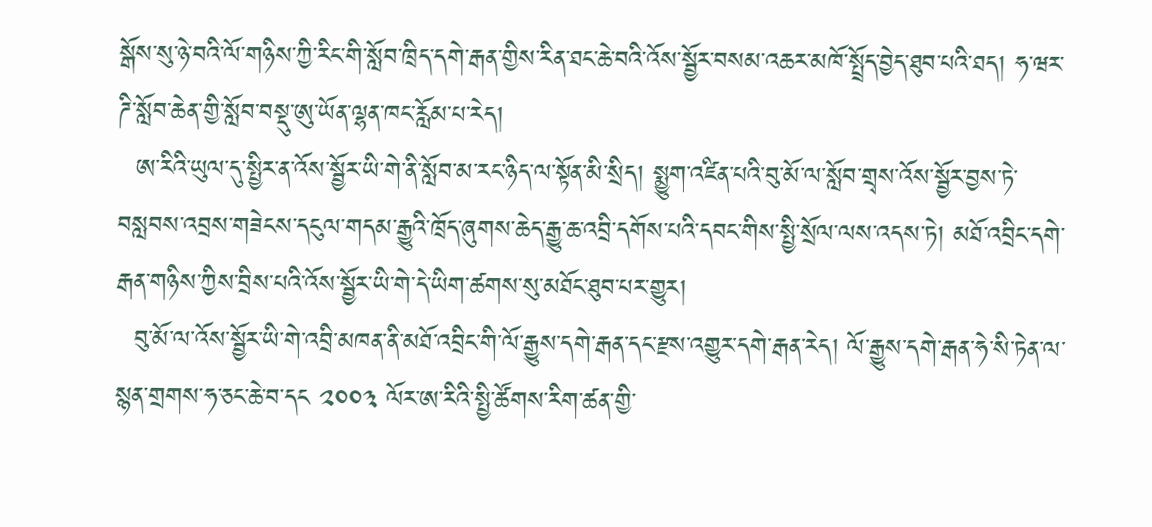སྒོས་སུ་ཉེ་བའི་ལོ་གཉིས་ཀྱི་རིང་གི་སློབ་ཁྲིད་དགེ་རྒན་གྱིས་རིན་ཐང་ཆེ་བའི་འོས་སྦྱོར་བསམ་འཆར་མཁོ་སྤྲོད་བྱེད་ཐུབ་པའི་ཐད། ཧ་ཝར་ཌི་སློབ་ཆེན་གྱི་སློབ་བསྡུ་ཨུ་ཡོན་ལྷན་ཁང་རློམ་པ་རེད།
  ཨ་རིའི་ཡུལ་དུ་སྤྱིར་ན་འོས་སྦྱོར་ཡི་གེ་ནི་སློབ་མ་རང་ཉིད་ལ་སྟོན་མི་སྲིད། སྨྱུག་འཛིན་པའི་བུ་མོ་ལ་སློབ་གྲྭས་འོས་སྦྱོར་བྱས་ཏེ་བསླབས་འབྲས་གཟེངས་དངུལ་གདམ་རྒྱུའི་ཁྲོད་ཞུགས་ཆེད་རྒྱུ་ཆ་འབྲི་དགོས་པའི་དབང་གིས་སྤྱི་སྲོལ་ལས་འདས་ཏེ། མཐོ་འབྲིང་དགེ་རྒན་གཉིས་ཀྱིས་བྲིས་པའི་འོས་སྦྱོར་ཡི་གེ་དེ་ཡིག་ཚགས་སུ་མཐོང་ཐུབ་པར་གྱུར།
  བུ་མོ་ལ་འོས་སྦྱོར་ཡི་གེ་འབྲི་མཁན་ནི་མཐོ་འབྲིང་གི་ལོ་རྒྱུས་དགེ་རྒན་དང་རྫས་འགྱུར་དགེ་རྒན་རེད། ལོ་རྒྱུས་དགེ་རྒན་ཧེ་སི་ཏེན་ལ་སྙན་གྲགས་ཧ་ཅང་ཆེ་བ་དང ༢༠༠༣ ལོར་ཨ་རིའི་སྤྱི་ཚོགས་རིག་ཚན་གྱི་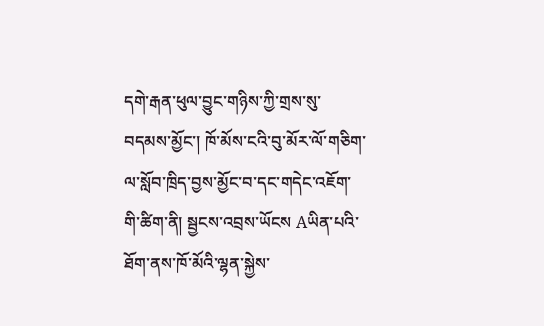དགེ་རྒན་ཕུལ་བྱུང་གཉིས་ཀྱི་གྲས་སུ་བདམས་མྱོང་། ཁོ་མོས་ངའི་བུ་མོར་ལོ་གཅིག་ལ་སློབ་ཁྲིད་བྱས་མྱོང་བ་དང་གདེང་འཇོག་གི་ཚིག་ནི། སྦྱངས་འབྲས་ཡོངས Aཡིན་པའི་ཐོག་ནས་ཁོ་མོའི་ལྷན་སྐྱེས་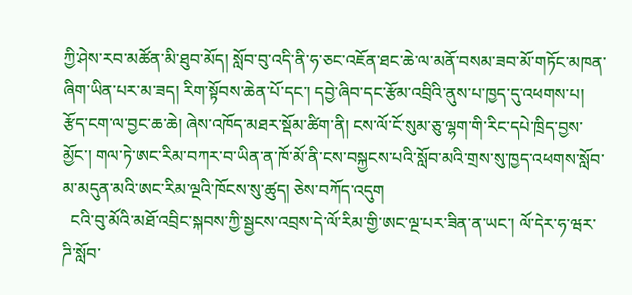ཀྱི་ཤེས་རབ་མཚོན་མི་ཐུབ་མོད། སློབ་བུ་འདི་ནི་ཧ་ཅང་འཇོན་ཐང་ཆེ་ལ་མནོ་བསམ་ཟབ་མོ་གཏོང་མཁན་ཞིག་ཡིན་པར་མ་ཟད། རིག་སྟོབས་ཆེན་པོ་དང་། དབྱེ་ཞིབ་དང་རྩོམ་འབྲིའི་ནུས་པ་ཁྱད་དུ་འཕགས་པ། རྩོད་ངག་ལ་བྱང་ཆ་ཆེ། ཞེས་འཁོད་མཐར་སྡོམ་ཚིག་ནི། ངས་ལོ་ངོ་སུམ་ཅུ་ལྷག་གི་རིང་དཔེ་ཁྲིད་བྱས་མྱོང་། གལ་ཏེ་ཨང་རིམ་བཀར་བ་ཡིན་ན་ཁོ་མོ་ནི་ངས་བསྐྱངས་པའི་སློབ་མའི་གྲས་སུ་ཁྱད་འཕགས་སློབ་མ་མདུན་མའི་ཨང་རིམ་ལྔའི་ཁོངས་སུ་ཚུད། ཅེས་བཀོད་འདུག
  ངའི་བུ་མོའི་མཐོ་འབྲིང་སྐབས་ཀྱི་སྦྱངས་འབྲས་དེ་ལོ་རིམ་གྱི་ཨང་ལྔ་པར་ཟིན་ན་ཡང་། ལོ་དེར་ཧ་ཝར་ཌི་སློབ་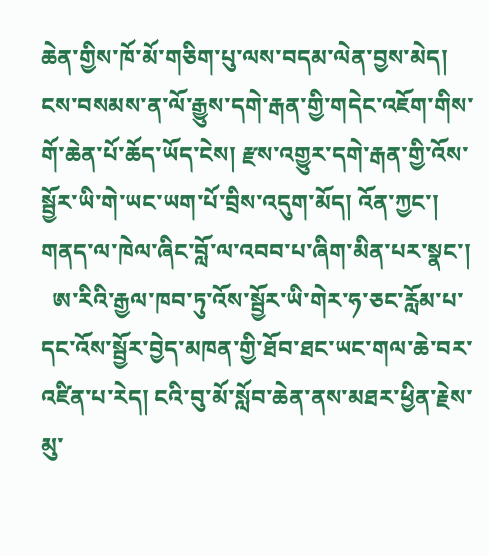ཆེན་གྱིས་ཁོ་མོ་གཅིག་པུ་ལས་བདམ་ལེན་བྱས་མེད། ངས་བསམས་ན་ལོ་རྒྱུས་དགེ་རྒན་གྱི་གདེང་འཇོག་གིས་གོ་ཆེན་པོ་ཆོད་ཡོད་ངེས། རྫས་འགྱུར་དགེ་རྒན་གྱི་འོས་སྦྱོར་ཡི་གེ་ཡང་ཡག་པོ་བྲིས་འདུག་མོད། འོན་ཀྱང་། གནད་ལ་ཁེལ་ཞིང་བློ་ལ་འབབ་པ་ཞིག་མིན་པར་སྣང་།
  ཨ་རིའི་རྒྱལ་ཁབ་ཏུ་འོས་སྦྱོར་ཡི་གེར་ཧ་ཅང་རློམ་པ་དང་འོས་སྦྱོར་བྱེད་མཁན་གྱི་ཐོབ་ཐང་ཡང་གལ་ཆེ་བར་འཛིན་པ་རེད། ངའི་བུ་མོ་སློབ་ཆེན་ནས་མཐར་ཕྱིན་རྗེས་མུ་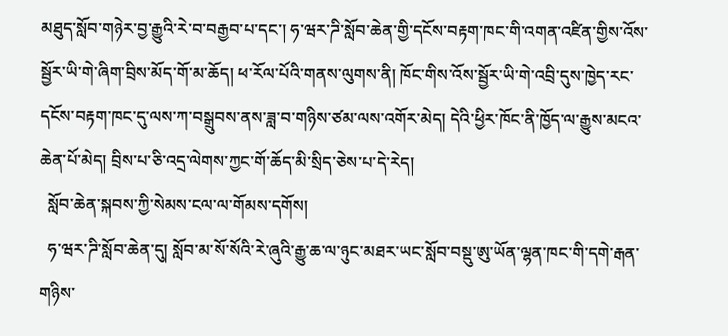མཐུད་སློབ་གཉེར་བྱ་རྒྱུའི་རེ་བ་བརྒྱབ་པ་དང་། ཧ་ཝར་ཌི་སློབ་ཆེན་གྱི་དངོས་བརྟག་ཁང་གི་འགན་འཛིན་གྱིས་འོས་སྦྱོར་ཡི་གེ་ཞིག་བྲིས་མོད་གོ་མ་ཆོད། ཕ་རོལ་པོའི་གནས་ལུགས་ནི། ཁོང་གིས་འོས་སྦྱོར་ཡི་གེ་འབྲི་དུས་ཁྱེད་རང་དངོས་བརྟག་ཁང་དུ་ལས་ཀ་བསྒྲུབས་ནས་ཟླ་བ་གཉིས་ཙམ་ལས་འགོར་མེད། དེའི་ཕྱིར་ཁོང་ནི་ཁྱོད་ལ་རྒྱུས་མངའ་ཆེན་པོ་མེད། བྲིས་པ་ཅི་འདྲ་ལེགས་ཀྱང་གོ་ཆོད་མི་སྲིད་ཅེས་པ་དེ་རེད།
  སློབ་ཆེན་སྐབས་ཀྱི་སེམས་ངལ་ལ་གོམས་དགོས།
  ཧ་ཝར་ཌི་སློབ་ཆེན་དུ། སློབ་མ་སོ་སོའི་རེ་ཞུའི་རྒྱུ་ཆ་ལ་ཉུང་མཐར་ཡང་སློབ་བསྡུ་ཨུ་ཡོན་ལྷན་ཁང་གི་དགེ་རྒན་གཉིས་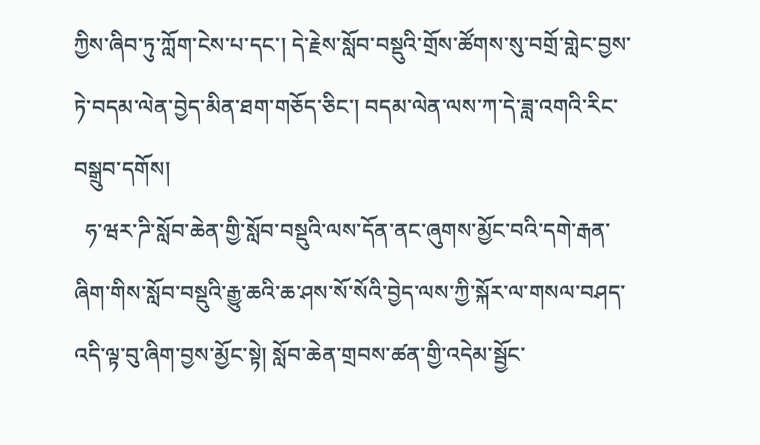ཀྱིས་ཞིབ་ཏུ་ཀློག་ངེས་པ་དང་། དེ་རྗེས་སློབ་བསྡུའི་གྲོས་ཚོགས་སུ་བགྲོ་གླེང་བྱས་ཏེ་བདམ་ལེན་བྱེད་མིན་ཐག་གཅོད་ཅིང་། བདམ་ལེན་ལས་ཀ་དེ་ཟླ་འགའི་རིང་བསྒྲུབ་དགོས།
  ཧ་ཝར་ཌི་སློབ་ཆེན་གྱི་སློབ་བསྡུའི་ལས་དོན་ནང་ཞུགས་མྱོང་བའི་དགེ་རྒན་ཞིག་གིས་སློབ་བསྡུའི་རྒྱུ་ཆའི་ཆ་ཤས་སོ་སོའི་བྱེད་ལས་ཀྱི་སྐོར་ལ་གསལ་བཤད་འདི་ལྟ་བུ་ཞིག་བྱས་མྱོང་སྟེ། སློབ་ཆེན་གྲབས་ཚན་གྱི་འདེམ་སྦྱོང་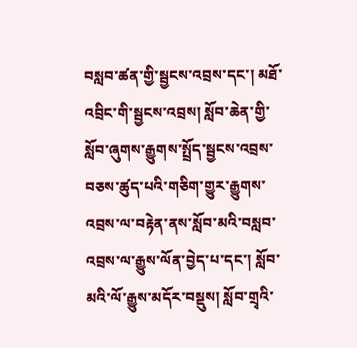བསླབ་ཚན་གྱི་སྦྱངས་འབྲས་དང་། མཐོ་འབྲིང་གི་སྦྱངས་འབྲས། སློབ་ཆེན་གྱི་སློབ་ཞུགས་རྒྱུགས་སྤྲོད་སྦྱངས་འབྲས་བཅས་ཚུད་པའི་གཅིག་གྱུར་རྒྱུགས་འབྲས་ལ་བརྟེན་ནས་སློབ་མའི་བསླབ་འབྲས་ལ་རྒྱུས་ལོན་བྱེད་པ་དང་། སློབ་མའི་ལོ་རྒྱུས་མདོར་བསྡུས། སློབ་གྲྭའི་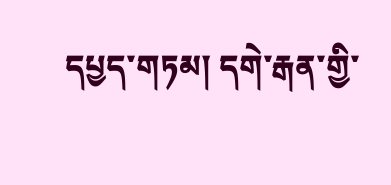དཔྱད་གཏམ། དགེ་རྒན་གྱི་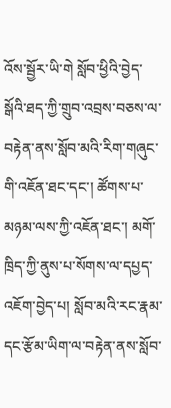འོས་སྦྱོར་ཡི་གེ སློབ་ཕྱིའི་བྱེད་སྒོའི་ཐད་ཀྱི་གྲུབ་འབྲས་བཅས་ལ་བརྟེན་ནས་སློབ་མའི་རིག་གཞུང་གི་འཇོན་ཐང་དང་། ཚོགས་པ་མཉམ་ལས་ཀྱི་འཇོན་ཐང་། མགོ་ཁྲིད་ཀྱི་ནུས་པ་སོགས་ལ་དཔྱད་འཇོག་བྱེད་པ། སློབ་མའི་རང་རྣམ་དང་རྩོམ་ཡིག་ལ་བརྟེན་ནས་སློབ་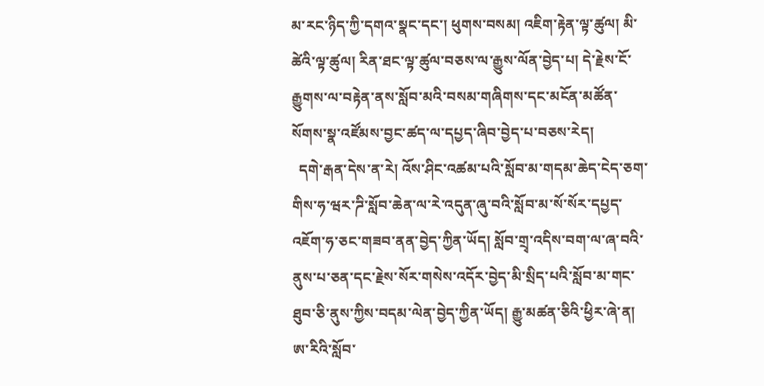མ་རང་ཉིད་ཀྱི་དགའ་སྣང་དང་། ཕུགས་བསམ། འཇིག་རྟེན་ལྟ་ཚུལ། མི་ཚེའི་ལྟ་ཚུལ། རིན་ཐང་ལྟ་ཚུལ་བཅས་ལ་རྒྱུས་ལོན་བྱེད་པ། དེ་རྗེས་ངོ་རྒྱུགས་ལ་བརྟེན་ནས་སློབ་མའི་བསམ་གཞིགས་དང་མངོན་མཚོན་སོགས་སྣ་འཛོམས་བྱང་ཚད་ལ་དཔྱད་ཞིབ་བྱེད་པ་བཅས་རེད།
  དགེ་རྒན་དེས་ན་རེ། འོས་ཤིང་འཚམ་པའི་སློབ་མ་གདམ་ཆེད་ངེད་ཅག་གིས་ཧ་ཝར་ཌི་སློབ་ཆེན་ལ་རེ་འདུན་ཞུ་བའི་སློབ་མ་སོ་སོར་དཔྱད་འཇོག་ཧ་ཅང་གཟབ་ནན་བྱེད་ཀྱིན་ཡོད། སློབ་གྲྭ་འདིས་བག་ལ་ཞ་བའི་ནུས་པ་ཅན་དང་རྗེས་སོར་གསེས་འདོར་བྱེད་མི་སྲིད་པའི་སློབ་མ་གང་ཐུབ་ཅི་ནུས་ཀྱིས་བདམ་ལེན་བྱེད་ཀྱིན་ཡོད། རྒྱུ་མཚན་ཅིའི་ཕྱིར་ཞེ་ན། ཨ་རིའི་སློབ་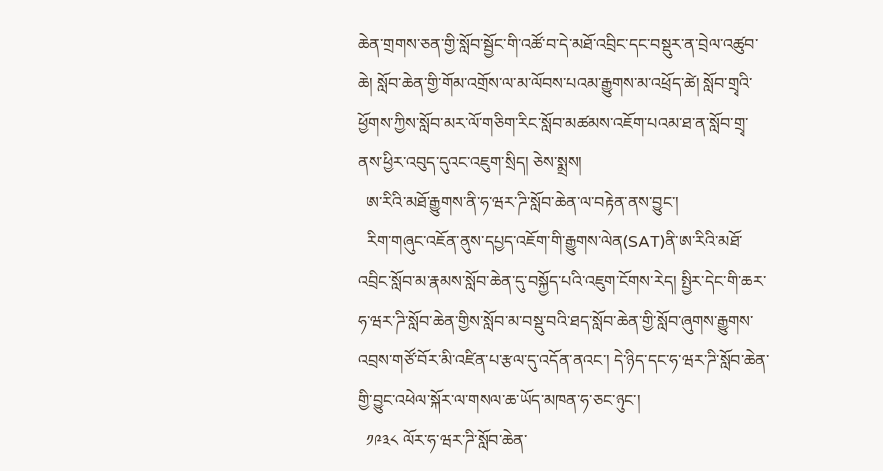ཆེན་གྲགས་ཅན་གྱི་སློབ་སྦྱོང་གི་འཚོ་བ་དེ་མཐོ་འབྲིང་དང་བསྡུར་ན་བྲེལ་འཚུབ་ཆེ། སློབ་ཆེན་གྱི་གོམ་འགྲོས་ལ་མ་ལོབས་པའམ་རྒྱུགས་མ་འཕྲོད་ཚེ། སློབ་གྲྭའི་ཕྱོགས་ཀྱིས་སློབ་མར་ལོ་གཅིག་རིང་སློབ་མཚམས་འཇོག་པའམ་ཐ་ན་སློབ་གྲྭ་ནས་ཕྱིར་འབུད་དུའང་འཇུག་སྲིད། ཅེས་སྨྲས།
  ཨ་རིའི་མཐོ་རྒྱུགས་ནི་ཧ་ཝར་ཌི་སློབ་ཆེན་ལ་བརྟེན་ནས་བྱུང་།
  རིག་གཞུང་འཇོན་ནུས་དཔྱད་འཇོག་གི་རྒྱུགས་ལེན(SAT)ནི་ཨ་རིའི་མཐོ་འབྲིང་སློབ་མ་རྣམས་སློབ་ཆེན་དུ་བསྐྱོད་པའི་འཇུག་ངོགས་རེད། སྤྱིར་དེང་གི་ཆར་ཧ་ཝར་ཌི་སློབ་ཆེན་གྱིས་སློབ་མ་བསྡུ་བའི་ཐད་སློབ་ཆེན་གྱི་སློབ་ཞུགས་རྒྱུགས་འབྲས་གཙོ་བོར་མི་འཛིན་པ་རྩལ་དུ་འདོན་ནའང་། དེ་ཉིད་དང་ཧ་ཝར་ཌི་སློབ་ཆེན་གྱི་བྱུང་འཕེལ་སྐོར་ལ་གསལ་ཆ་ཡོད་མཁན་ཧ་ཅང་ཉུང་།
  ༡༩༣༨ ལོར་ཧ་ཝར་ཌི་སློབ་ཆེན་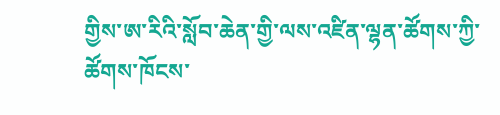གྱིས་ཨ་རིའི་སློབ་ཆེན་གྱི་ལས་འཛིན་ལྷན་ཚོགས་ཀྱི་ཚོགས་ཁོངས་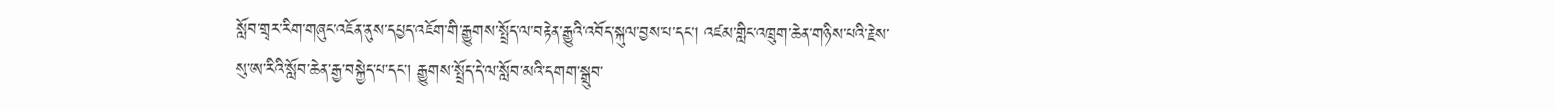སློབ་གྲྭར་རིག་གཞུང་འཇོན་ནུས་དཔྱད་འཇོག་གི་རྒྱུགས་སྤྲོད་ལ་བརྟེན་རྒྱུའི་འབོད་སྐུལ་བྱས་པ་དང་། འཛམ་གླིང་འཁྲུག་ཆེན་གཉིས་པའི་རྗེས་སུ་ཨ་རིའི་སློབ་ཆེན་རྒྱ་བསྐྱེད་པ་དང་། རྒྱུགས་སྤྲོད་དེ་ལ་སློབ་མའི་དགག་སྒྲུབ་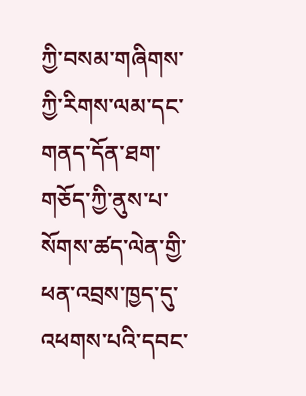ཀྱི་བསམ་གཞིགས་ཀྱི་རིགས་ལམ་དང་གནད་དོན་ཐག་གཅོད་ཀྱི་ནུས་པ་སོགས་ཚད་ལེན་གྱི་ཕན་འབྲས་ཁྱད་དུ་འཕགས་པའི་དབང་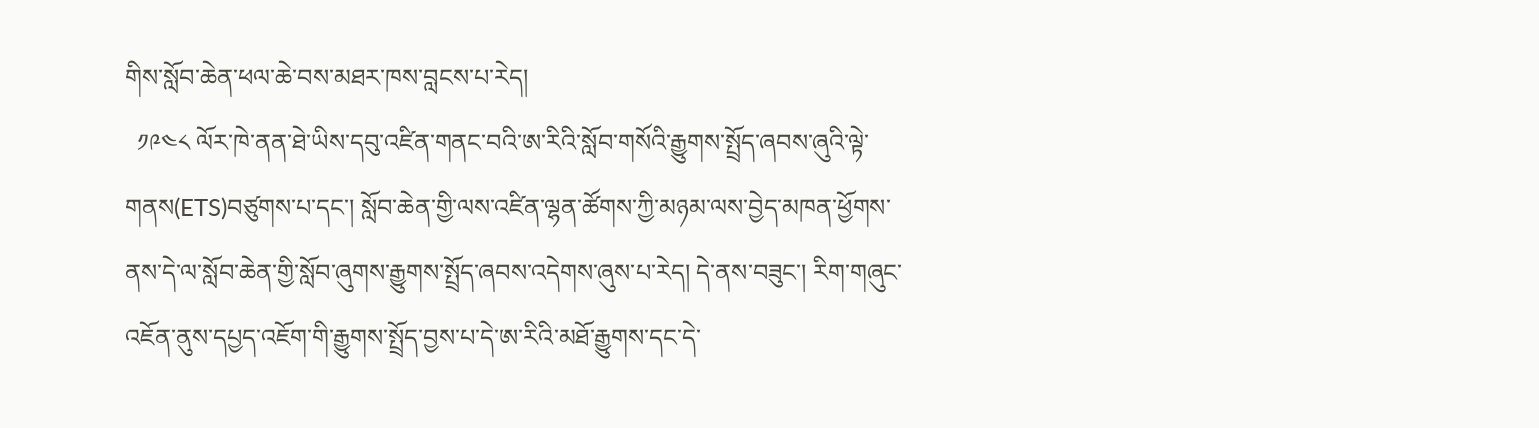གིས་སློབ་ཆེན་ཕལ་ཆེ་བས་མཐར་ཁས་བླངས་པ་རེད།
  ༡༩༤༨ ལོར་ཁེ་ནན་ཐེ་ཡིས་དབུ་འཛིན་གནང་བའི་ཨ་རིའི་སློབ་གསོའི་རྒྱུགས་སྤྲོད་ཞབས་ཞུའི་ལྟེ་གནས(ETS)བཙུགས་པ་དང་། སློབ་ཆེན་གྱི་ལས་འཛིན་ལྷན་ཚོགས་ཀྱི་མཉམ་ལས་བྱེད་མཁན་ཕྱོགས་ནས་དེ་ལ་སློབ་ཆེན་གྱི་སློབ་ཞུགས་རྒྱུགས་སྤྲོད་ཞབས་འདེགས་ཞུས་པ་རེད། དེ་ནས་བཟུང་། རིག་གཞུང་འཇོན་ནུས་དཔྱད་འཇོག་གི་རྒྱུགས་སྤྲོད་བྱས་པ་དེ་ཨ་རིའི་མཐོ་རྒྱུགས་དང་དེ་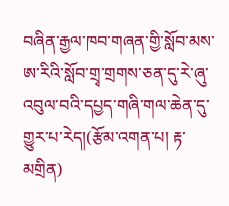བཞིན་རྒྱལ་ཁབ་གཞན་གྱི་སློབ་མས་ཨ་རིའི་སློབ་གྲྭ་གྲགས་ཅན་དུ་རེ་ཞུ་འབུལ་བའི་དཔྱད་གཞི་གལ་ཆེན་དུ་གྱུར་པ་རེད།(རྩོམ་འགན་པ། རྟ་མགྲིན)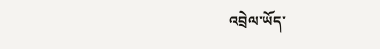འབྲེལ་ཡོད་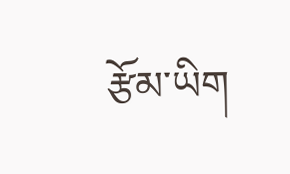རྩོམ་ཡིག